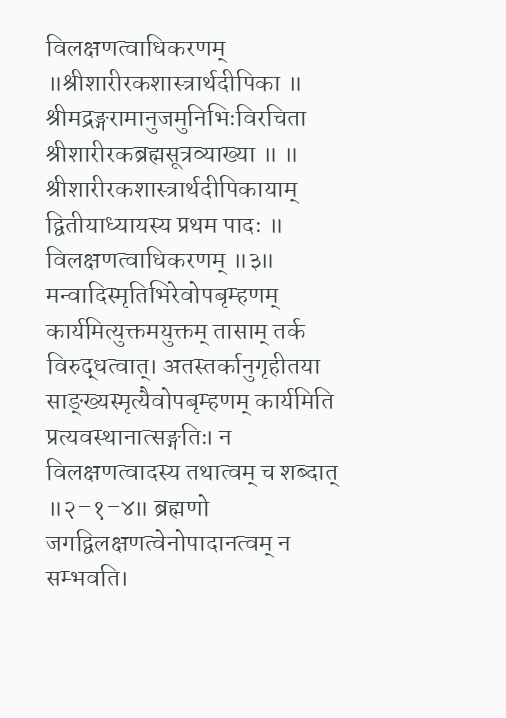विलक्षणत्वाधिकरणम्
॥श्रीशारीरकशास्त्रार्थदीपिका ॥ श्रीमद्रङ्गरामानुजमुनिभिःविरचिता श्रीशारीरकब्रह्मसूत्रव्याख्या ॥ ॥ श्रीशारीरकशास्त्रार्थदीपिकायाम् द्वितीयाध्यायस्य प्रथम पादः ॥ विलक्षणत्वाधिकरणम् ॥३॥ मन्वादिस्मृतिभिरेवोपबृम्हणम् कार्यमित्युक्तमयुक्तम् तासाम् तर्क विरुद्धत्वात्। अतस्तर्कानुगृहीतया साङ्ख्यस्मृत्यैवोपबृम्हणम् कार्यमिति प्रत्यवस्थानात्सङ्गतिः। न विलक्षणत्वादस्य तथात्वम् च शब्दात् ॥२–१–४॥ ब्रह्मणो जगद्विलक्षणत्वेनोपादानत्वम् न सम्भवति।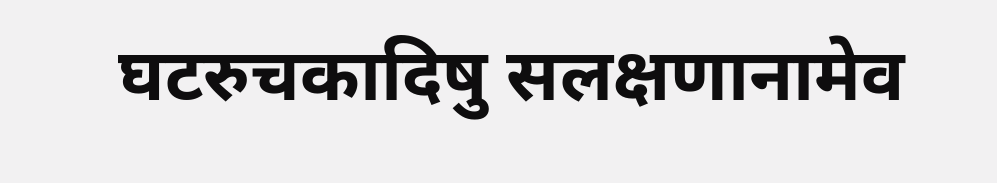घटरुचकादिषु सलक्षणानामेव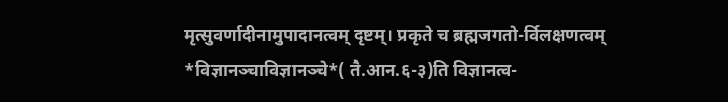मृत्सुवर्णादीनामुपादानत्वम् दृष्टम्। प्रकृते च ब्रह्मजगतो-र्विलक्षणत्वम् *विज्ञानञ्चाविज्ञानञ्चे*( तै.आन.६-३)ति विज्ञानत्व-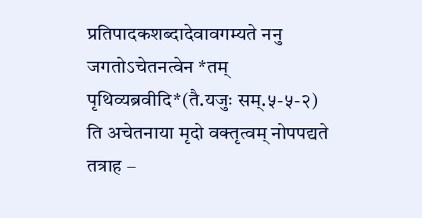प्रतिपादकशब्दादेवावगम्यते ननु जगतोऽचेतनत्वेन *तम् पृथिव्यब्रवीदि*(तै.यजुः सम्.५-५-२) ति अचेतनाया मृदो वक्तृत्वम् नोपपद्यते तत्राह –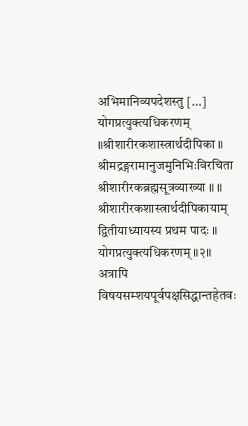अभिमानिव्यपदेशस्तु […]
योगप्रत्युक्त्यधिकरणम्
॥श्रीशारीरकशास्त्रार्थदीपिका ॥ श्रीमद्रङ्गरामानुजमुनिभिःविरचिता श्रीशारीरकब्रह्मसूत्रव्याख्या ॥ ॥ श्रीशारीरकशास्त्रार्थदीपिकायाम् द्वितीयाध्यायस्य प्रथम पादः ॥ योगप्रत्युक्त्यधिकरणम् ॥२॥ अत्रापि विषयसम्शयपूर्वपक्षसिद्धान्तहेतवः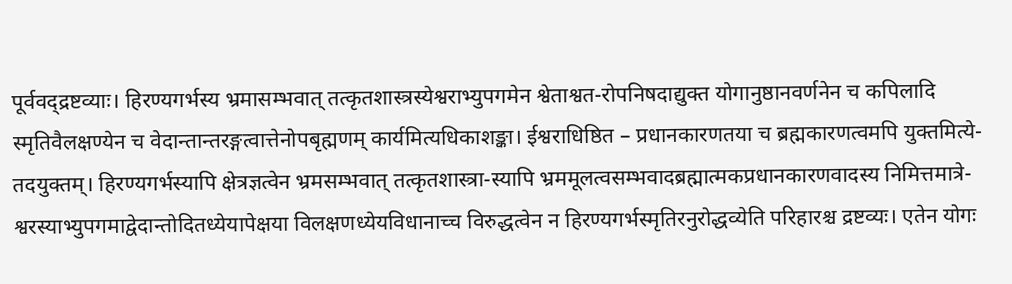पूर्ववद्द्रष्टव्याः। हिरण्यगर्भस्य भ्रमासम्भवात् तत्कृतशास्त्रस्येश्वराभ्युपगमेन श्वेताश्वत-रोपनिषदाद्युक्त योगानुष्ठानवर्णनेन च कपिलादि स्मृतिवैलक्षण्येन च वेदान्तान्तरङ्गत्वात्तेनोपबृह्मणम् कार्यमित्यधिकाशङ्का। ईश्वराधिष्ठित – प्रधानकारणतया च ब्रह्मकारणत्वमपि युक्तमित्ये-तदयुक्तम्। हिरण्यगर्भस्यापि क्षेत्रज्ञत्वेन भ्रमसम्भवात् तत्कृतशास्त्रा-स्यापि भ्रममूलत्वसम्भवादब्रह्मात्मकप्रधानकारणवादस्य निमित्तमात्रे-श्वरस्याभ्युपगमाद्वेदान्तोदितध्येयापेक्षया विलक्षणध्येयविधानाच्च विरुद्धत्वेन न हिरण्यगर्भस्मृतिरनुरोद्धव्येति परिहारश्च द्रष्टव्यः। एतेन योगः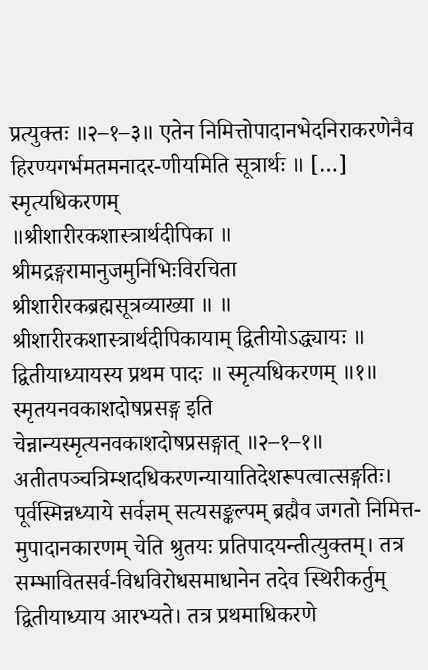प्रत्युक्तः ॥२–१–३॥ एतेन निमित्तोपादानभेदनिराकरणेनैव हिरण्यगर्भमतमनादर-णीयमिति सूत्रार्थः ॥ […]
स्मृत्यधिकरणम्
॥श्रीशारीरकशास्त्रार्थदीपिका ॥ श्रीमद्रङ्गरामानुजमुनिभिःविरचिता श्रीशारीरकब्रह्मसूत्रव्याख्या ॥ ॥ श्रीशारीरकशास्त्रार्थदीपिकायाम् द्वितीयोऽद्ध्यायः ॥ द्वितीयाध्यायस्य प्रथम पादः ॥ स्मृत्यधिकरणम् ॥१॥ स्मृतयनवकाशदोषप्रसङ्ग इति चेन्नान्यस्मृत्यनवकाशदोषप्रसङ्गात् ॥२–१–१॥ अतीतपञ्चत्रिम्शदधिकरणन्यायातिदेशरूपत्वात्सङ्गतिः। पूर्वस्मिन्नध्याये सर्वज्ञम् सत्यसङ्कल्पम् ब्रह्मैव जगतो निमित्त-मुपादानकारणम् चेति श्रुतयः प्रतिपादयन्तीत्युक्तम्। तत्र सम्भावितसर्व-विधविरोधसमाधानेन तदेव स्थिरीकर्तुम् द्वितीयाध्याय आरभ्यते। तत्र प्रथमाधिकरणे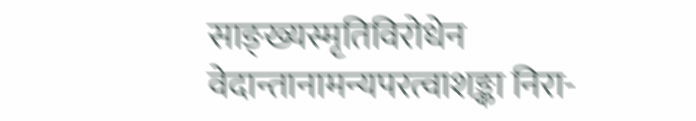साङ्ख्यस्मृतिविरोधेन वेदान्तानामन्यपरत्वाशङ्का निरा-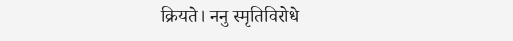क्रियते। ननु स्मृतिविरोधे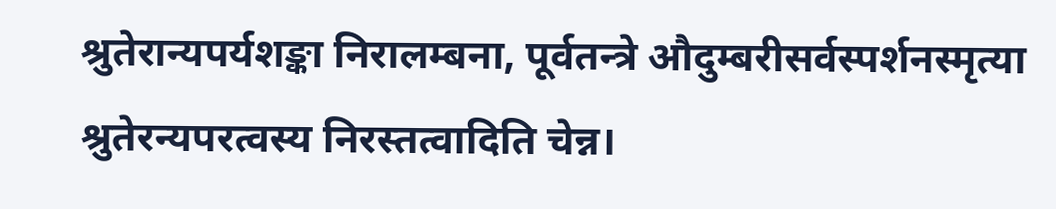श्रुतेरान्यपर्यशङ्का निरालम्बना, पूर्वतन्त्रे औदुम्बरीसर्वस्पर्शनस्मृत्या श्रुतेरन्यपरत्वस्य निरस्तत्वादिति चेन्न।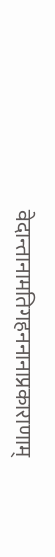वेदान्तानामतिगहननानाप्रकाराणाम्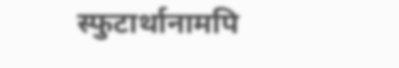स्फुटार्थानामपि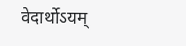वेदार्थोऽयम्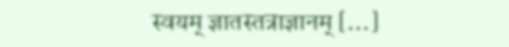स्वयम् ज्ञातस्तत्राज्ञानम् […]